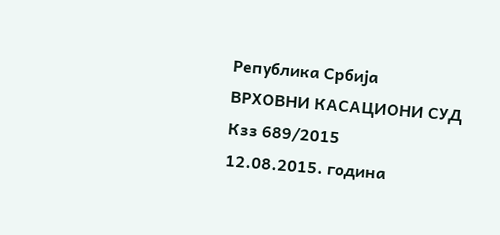Република Србија
ВРХОВНИ КАСАЦИОНИ СУД
Кзз 689/2015
12.08.2015. година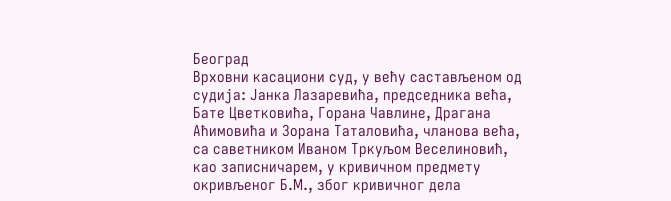Београд
Врховни касациони суд, у већу састављеном од судија: Јанка Лазаревића, председника већа, Бате Цветковића, Горана Чавлине, Драгана Аћимовића и Зорана Таталовића, чланова већа, са саветником Иваном Тркуљом Веселиновић, као записничарем, у кривичном предмету окривљеног Б.М., због кривичног дела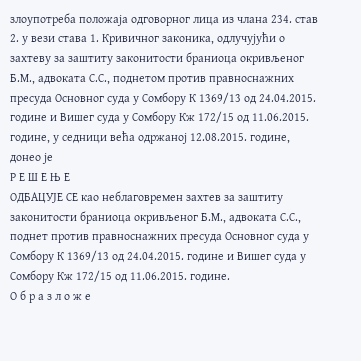злоупотреба положаја одговорног лица из члана 234. став 2. у вези става 1. Кривичног законика, одлучујући о захтеву за заштиту законитости браниоца окривљеног Б.М., адвоката С.С., поднетом против правноснажних пресуда Основног суда у Сомбору К 1369/13 од 24.04.2015. године и Вишег суда у Сомбору Кж 172/15 од 11.06.2015. године, у седници већа одржаној 12.08.2015. године, донео је
Р Е Ш Е Њ Е
ОДБАЦУЈЕ СЕ као неблаговремен захтев за заштиту законитости браниоца окривљеног Б.М., адвоката С.С., поднет против правноснажних пресуда Основног суда у Сомбору К 1369/13 од 24.04.2015. године и Вишег суда у Сомбору Кж 172/15 од 11.06.2015. године.
О б р а з л о ж е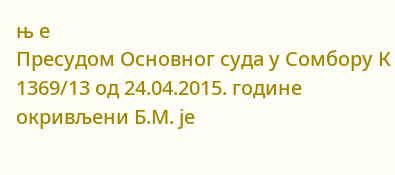њ е
Пресудом Основног суда у Сомбору К 1369/13 од 24.04.2015. године окривљени Б.М. је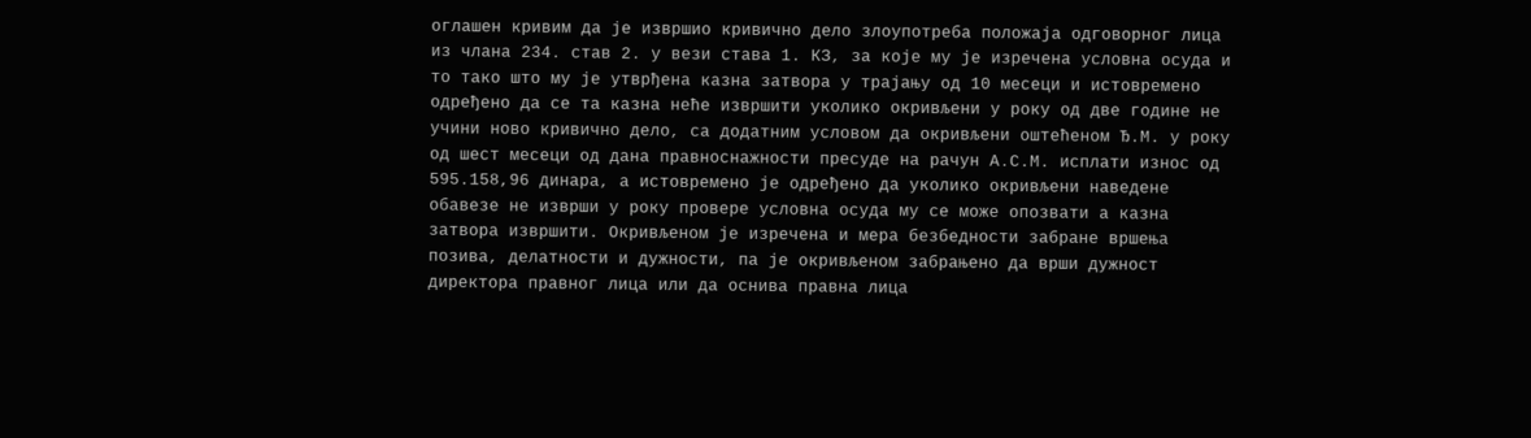оглашен кривим да је извршио кривично дело злоупотреба положаја одговорног лица из члана 234. став 2. у вези става 1. КЗ, за које му је изречена условна осуда и то тако што му је утврђена казна затвора у трајању од 10 месеци и истовремено одређено да се та казна неће извршити уколико окривљени у року од две године не учини ново кривично дело, са додатним условом да окривљени оштећеном Ђ.М. у року од шест месеци од дана правноснажности пресуде на рачун А.С.М. исплати износ од 595.158,96 динара, а истовремено је одређено да уколико окривљени наведене обавезе не изврши у року провере условна осуда му се може опозвати а казна затвора извршити. Окривљеном је изречена и мера безбедности забране вршења позива, делатности и дужности, па је окривљеном забрањено да врши дужност директора правног лица или да оснива правна лица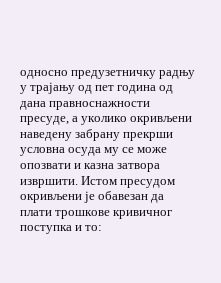односно предузетничку радњу у трајању од пет година од дана правноснажности пресуде, а уколико окривљени наведену забрану прекрши условна осуда му се може опозвати и казна затвора извршити. Истом пресудом окривљени је обавезан да плати трошкове кривичног поступка и то: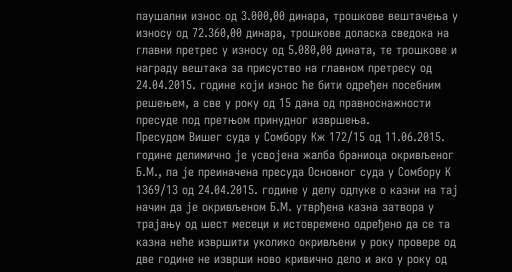паушални износ од 3.000,00 динара, трошкове вештачења у износу од 72.360,00 динара, трошкове доласка сведока на главни претрес у износу од 5.080,00 дината, те трошкове и награду вештака за присуство на главном претресу од 24.04.2015. године који износ ће бити одређен посебним решењем, а све у року од 15 дана од правноснажности пресуде под претњом принудног извршења.
Пресудом Вишег суда у Сомбору Кж 172/15 од 11.06.2015. године делимично је усвојена жалба браниоца окривљеног Б.М., па је преиначена пресуда Основног суда у Сомбору К 1369/13 од 24.04.2015. године у делу одлуке о казни на тај начин да је окривљеном Б.М. утврђена казна затвора у трајању од шест месеци и истовремено одређено да се та казна неће извршити уколико окривљени у року провере од две године не изврши ново кривично дело и ако у року од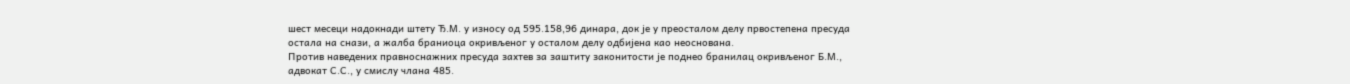шест месеци надокнади штету Ђ.М. у износу од 595.158,96 динара, док је у преосталом делу првостепена пресуда остала на снази, а жалба браниоца окривљеног у осталом делу одбијена као неоснована.
Против наведених правноснажних пресуда захтев за заштиту законитости је поднео бранилац окривљеног Б.М., адвокат С.С., у смислу члана 485.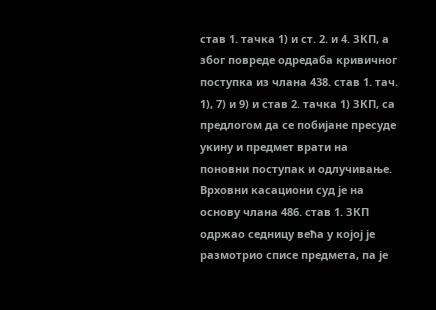став 1. тачка 1) и ст. 2. и 4. ЗКП, а због повреде одредаба кривичног поступка из члана 438. став 1. тач. 1), 7) и 9) и став 2. тачка 1) ЗКП, са предлогом да се побијане пресуде укину и предмет врати на поновни поступак и одлучивање.
Врховни касациони суд је на основу члана 486. став 1. ЗКП одржао седницу већа у којој је размотрио списе предмета, па је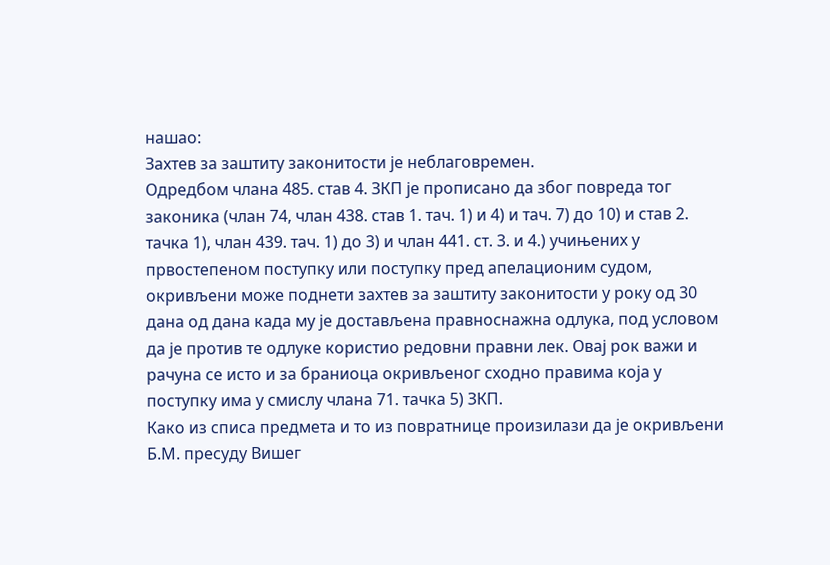нашао:
Захтев за заштиту законитости је неблаговремен.
Одредбом члана 485. став 4. ЗКП је прописано да због повреда тог законика (члан 74, члан 438. став 1. тач. 1) и 4) и тач. 7) до 10) и став 2. тачка 1), члан 439. тач. 1) до 3) и члан 441. ст. 3. и 4.) учињених у првостепеном поступку или поступку пред апелационим судом, окривљени може поднети захтев за заштиту законитости у року од 30 дана од дана када му је достављена правноснажна одлука, под условом да је против те одлуке користио редовни правни лек. Овај рок важи и рачуна се исто и за браниоца окривљеног сходно правима којa у поступку има у смислу члана 71. тачка 5) ЗКП.
Како из списа предмета и то из повратнице произилази да је окривљени Б.М. пресуду Вишег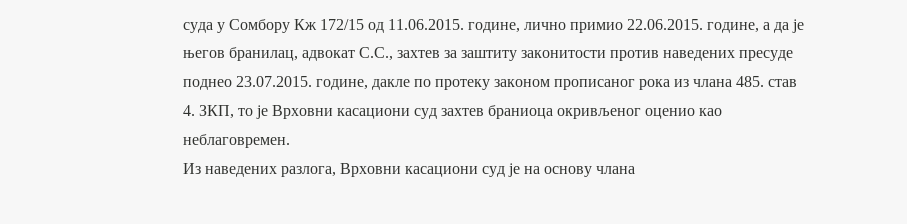суда у Сомбору Кж 172/15 од 11.06.2015. године, лично примио 22.06.2015. године, а да је његов бранилац, адвокат С.С., захтев за заштиту законитости против наведених пресуде поднео 23.07.2015. године, дакле по протеку законом прописаног рока из члана 485. став 4. ЗКП, то је Врховни касациони суд захтев браниоца окривљеног оценио као неблаговремен.
Из наведених разлога, Врховни касациони суд је на основу члана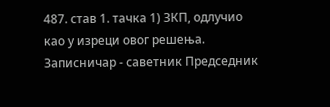487. став 1. тачка 1) ЗКП, одлучио као у изреци овог решења.
Записничар - саветник Председник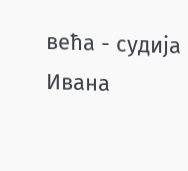већа - судија
Ивана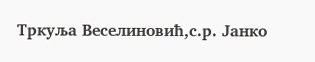Тркуља Веселиновић,с.р. Јанко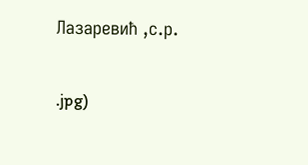Лазаревић ,с.р.

.jpg)